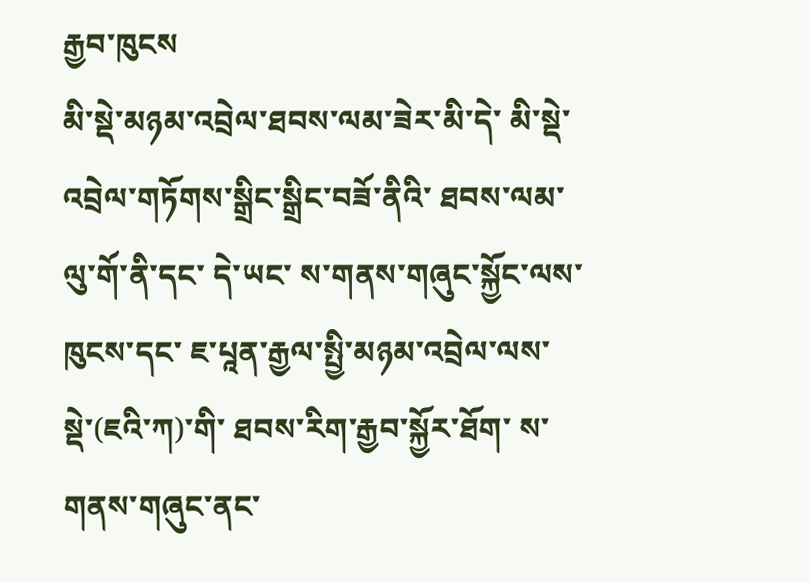རྒྱབ་ཁུངས
མི་སྡེ་མཉམ་འབྲེལ་ཐབས་ལམ་ཟེར་མི་དེ་ མི་སྡེ་འབྲེལ་གཏོགས་སྒྲིང་སྒྲིང་བཟོ་ནིའི་ ཐབས་ལམ་ལུ་གོ་ནི་དང་ དེ་ཡང་ ས་གནས་གཞུང་སྐྱོང་ལས་ཁུངས་དང་ ཇ་པཱན་རྒྱལ་སྤྱི་མཉམ་འབྲེལ་ལས་སྡེ་(ཇའི་ཀ)་གི་ ཐབས་རིག་རྒྱབ་སྐྱོར་ཐོག་ ས་གནས་གཞུང་ནང་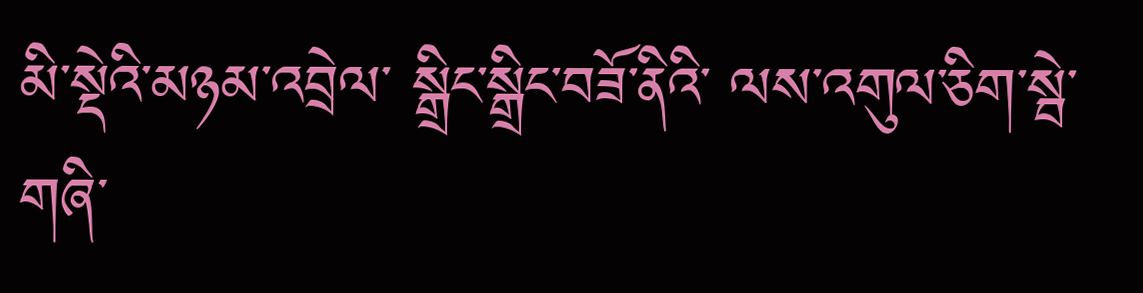མི་སྡེའི་མཉམ་འབྲེལ་ སྒྲིང་སྒྲིང་བཟོ་ནིའི་ ལས་འགུལ་ཅིག་སྦེ་ གཞི་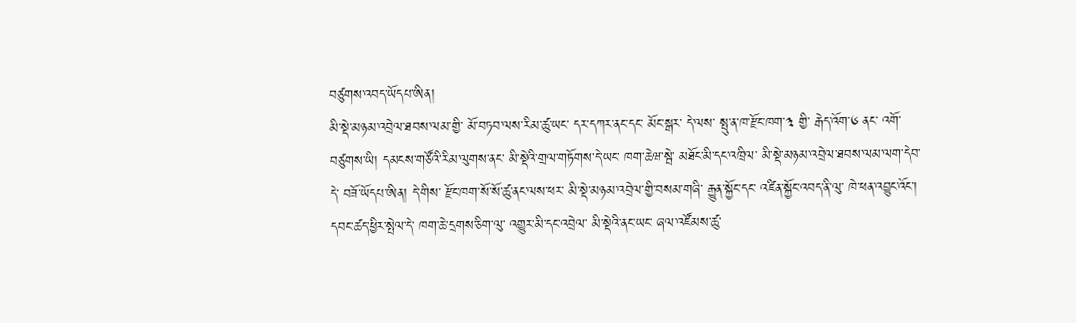བཙུགས་འབད་ཡོདཔ་ཨིན།
མི་སྡེ་མཉམ་འབྲེལ་ཐབས་ལམ་གྱི་ མོ་བཏབ་ལས་རིམ་ཚུ་ཡང་ དར་དཀར་ནང་དང་ མོང་སྒར་ དེ་ལས་ སྤུ་ན་ཁ་རྫོང་ཁག་༣ གྱི་ རྒེད་འོག་༦ ནང་ འགོ་བཙུགས་ཡི། དམངས་གཙོའི་རིམ་ལུགས་ནང་ མི་སྡེའི་གྲལ་གཏོགས་དེ་ཡང་ ཁག་ཆེཝ་སྦེ་ མཐོང་མི་དང་འཁྲིལ་ མི་སྡེ་མཉམ་འབྲེལ་ཐབས་ལམ་ལག་དེབ་དེ་ བཟོ་ཡོདཔ་ཨིན། དེ་གིས་ རྫོང་ཁག་སོ་སོ་ཚུ་ནང་ལས་ཕར་ མི་སྡེ་མཉམ་འབྲེལ་གྱི་བསམ་གཞི་ རྒྱུན་སྐྱོང་དང་ འཛིན་སྐྱོང་འབད་ནི་ལུ་ ཁེ་ཕན་འབྱུང་འོང་།
དབང་ཚད་ཕྱིར་སྤེལ་དེ་ ཁག་ཆེ་དྲགས་ཅིག་ལུ་ འགྱུར་མི་དང་འབྲེལ་ མི་སྡེའི་ནང་ཡང་ ཞལ་འཛོམས་ཚུ་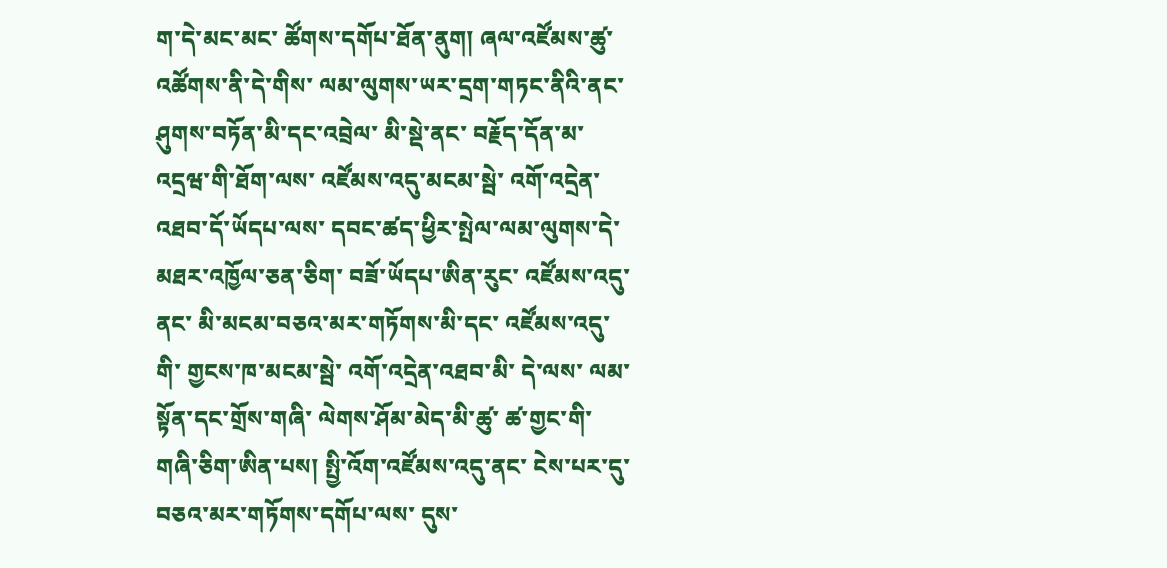ག་དེ་མང་མང་ ཚོགས་དགོཔ་ཐོན་ནུག། ཞལ་འཛོམས་ཚུ་ འཚོགས་ནི་དེ་གིས་ ལམ་ལུགས་ཡར་དྲག་གཏང་ནིའི་ནང་ ཤུགས་བཏོན་མི་དང་འབྲེལ་ མི་སྡེ་ནང་ བརྗོད་དོན་མ་འདྲཝ་གི་ཐོག་ལས་ འཛོམས་འདུ་མངམ་སྦེ་ འགོ་འདྲེན་འཐབ་དོ་ཡོདཔ་ལས་ དབང་ཚད་ཕྱིར་སྤེལ་ལམ་ལུགས་དེ་ མཐར་འཁྱོལ་ཅན་ཅིག་ བཟོ་ཡོདཔ་ཨིན་རུང་ འཛོམས་འདུ་ནང་ མི་མངམ་བཅའ་མར་གཏོགས་མི་དང་ འཛོམས་འདུ་གི་ གྱངས་ཁ་མངམ་སྦེ་ འགོ་འདྲེན་འཐབ་མི་ དེ་ལས་ ལམ་སྟོན་དང་གྲོས་གཞི་ ལེགས་ཤོམ་མེད་མི་ཚུ་ ཚ་གྱང་གི་གཞི་ཅིག་ཨིན་པས། སྤྱི་འོག་འཛོམས་འདུ་ནང་ ངེས་པར་དུ་བཅའ་མར་གཏོགས་དགོཔ་ལས་ དུས་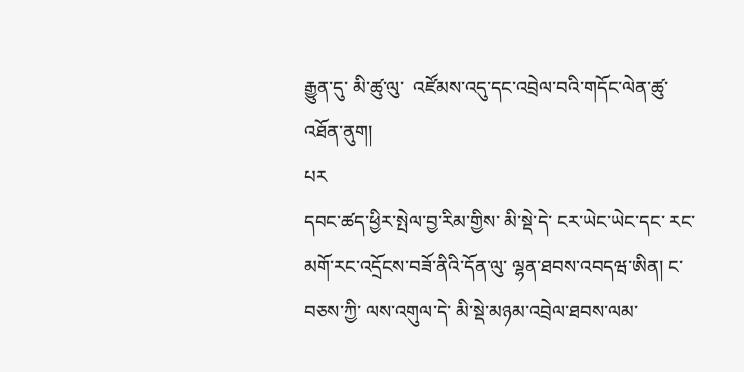རྒྱུན་དུ་ མི་ཚུ་ལུ་  འཛོམས་འདུ་དང་འབྲེལ་བའི་གདོང་ལེན་ཚུ་ འཐོན་ནུག།
པར
དབང་ཚད་ཕྱིར་སྤེལ་བྱ་རིམ་གྱིས་ མི་སྡེ་དེ་ ངར་ཡེང་ཡེང་དང་ རང་མགོ་རང་འདྲོངས་བཟོ་ནིའི་དོན་ལུ་ ལྷན་ཐབས་འབདཝ་ཨིན། ང་བཅས་ཀྱི་ ལས་འགུལ་དེ་ མི་སྡེ་མཉམ་འབྲེལ་ཐབས་ལམ་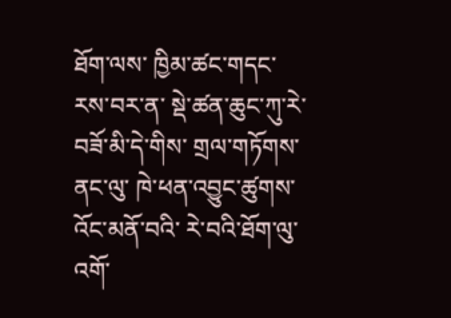ཐོག་ལས་ ཁྱིམ་ཚང་གདང་རས་བར་ན་ སྡེ་ཚན་ཆུང་ཀུ་རེ་བཟོ་མི་དེ་གིས་ གྲལ་གཏོགས་ནང་ལུ་ ཁེ་ཕན་འབྱུང་ཚུགས་འོང་མནོ་བའི་ རེ་བའི་ཐོག་ལུ་ འགོ་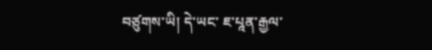བཙུགས་ཡི། དེ་ཡང་ ཇ་པཱན་རྒྱལ་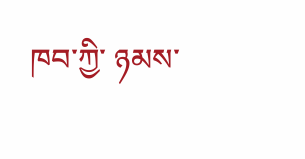ཁབ་ཀྱི་ ཉམས་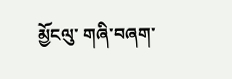མྱོངལུ་ གཞི་བཞག་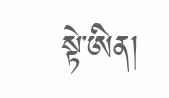སྟེ་ཨིན།